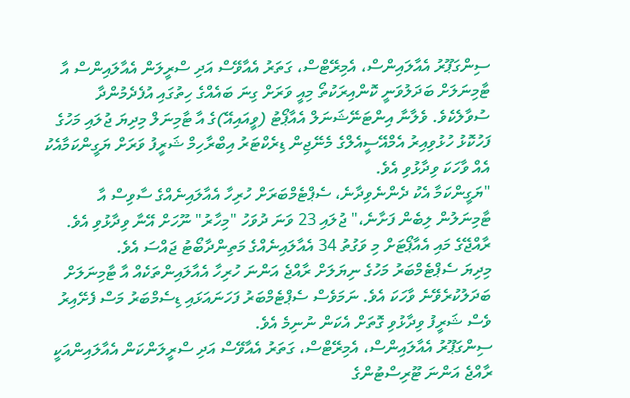ސިންގަޕޫރު އެއާލައިންސް، އެމިރޭޓްސް، ގަތަރު އެއާވޭސް އަދި ސްރީލަން އެއާލައިންސް އާ ޓާމިނަލަށް ބަދަލުވަނީ ކޮންއިރަކުތޯ މިއީ ވަރަށް ގިނަ ބައެއްގެ ހިތުގައި އުފެދެމުންދާ ސުވާލެކެވެ. ވެލާނާ އިންޓަނޭޝަނަލް އެއާޕޯޓު (ވީއައިއޭ)ގެ އާ ޓާމިނަލް މިދިޔަ ޖުލައި މަހުގެ ފަހުކޮޅު ހުޅުވިއިރު އެމްއޭސީއެލްގެ މެނޭޖިން ޑިރެކްޓަރު އިބްރާހިމް ޝަރީފު ވަރަށް ޔަގީންކަމާއެކު އެއް ވާހަކަ ވިދާޅުވި އެވެ.
"ޔަގީންކަމާ އެކު ދެންނެވިދާނެ، ސެޕްޓެމްބަރަށް ހުރިހާ އެއާލައިނެއްގެ ސާވިސް އާ ޓާމިނަލުން ލިބެން ފަށާނެ،" ޖުލައި 23 ވަނަ ދުވަހު "މިހާރު" ނޫހަށް އޭނާ ވިދާޅުވި އެވެ.
ރާއްޖޭގެ މައި އެއާޕޯޓަށް މި ވަގުތު 34 އެއާލައިނެއްގެ މަތިންދާބޯޓު ޖައްސަ އެވެ.
މިދިޔަ ސެޕްޓެމްބަރު މަހުގެ ނިޔަލަށް ރާއްޖެ އަންނަ ހުރިހާ އެއާލައިންތަކެއް އާ ޓާމިނަލަށް ބަދަލުކުރެވޭނެ ވާހަކަ އެވެ. ނަމަވެސް ސެޕްޓެމްބަރު ފަހަނައަޅައި ޑިސެމްބަރު މަސް ފެށޭއިރު ވެސް ޝަރީފު ވިދާޅުވި ގޮތަށް އެކަން ނުނިމެ އެވެ.
ސިންގަޕޫރު އެއާލައިންސް، އެމިރޭޓްސް، ގަތަރު އެއާވޭސް އަދި ސްރީލަންކަން އެއާލައިންއަކީ ރާއްޖެ އަންނަ ޓޫރިސްޓުންގެ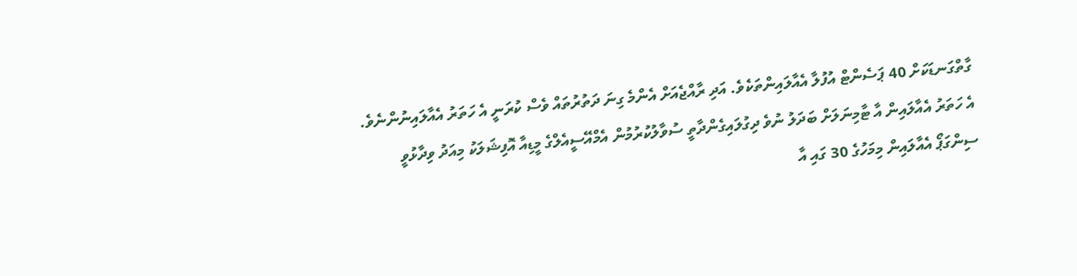ގާތްގަނޑަކަށް 40 ޕަސެންޓް އުފުލާ އެއާލައިންތަކެވެ. އަދި ރާއްޖެއަށް އެންމެ ގިނަ ދަތުރުތައް ވެސް ކުރަނީ އެ ހަތަރު އެއާލައިނުންނެވެ.
އެ ހަތަރު އެއާލައިން އާ ޓާމިނަލަށް ބަދަލު ނުވެ ދިގުލައިގެންދާތީ ސުވާލުކުރުމުން އެމްއޭސީއެލްގެ މީޑިއާ އޮފިޝަލަކު މިއަދު ވިދާޅުވީ ސިންގަޕޯ އެއާލައިން މިމަހުގެ 30 ގައި އާ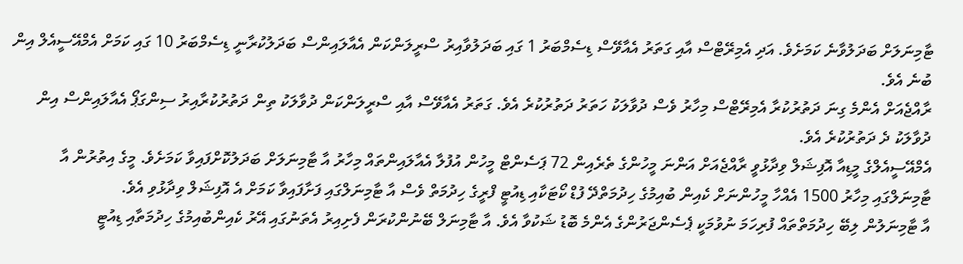ޓާމިނަލަށް ބަދަލުވާނެ ކަމަށެވެ. އަދި އެމިރޭޓްސް އާއި ގަތަރު އެއާވޭސް ޑިސެމްބަރު 1 ގައި ބަދަލުވާއިރު ސްރީލަންކަން އެއާލައިންސް ބަދަލުކުރާނީ ޑިސެމްބަރު 10 ގައި ކަމަށް އެމްއޭސީއެލް އިން ބުނެ އެވެ.
ރާއްޖެއަށް އެންމެ ގިނަ ދަތުރުކުރާ އެމިރޭޓްސް މިހާރު ވެސް ދުވާލަކު ހަތަރު ދަތުރުކުރެ އެވެ. ގަތަރު އެއާވޭސް އާއި ސްރީލަންކަން ދުވާލަކު ތިން ދަތުރުކުރާއިރު ސިންގަޕޯ އެއާލައިންސް އިން ދުވާލަކު ދެ ދަތުރުކުރެ އެވެ.
އެމްއޭސީއެލްގެ މީޑިއާ އޮފިޝަލް ވިދާޅުވީ ރާއްޖެއަށް އަންނަ މީހުންގެ ތެރެއިން 72 ޕަސެންޓް މީހުން އުފުލާ އެއާލައިންތައް މިހާރު އާ ޓާމިނަލަށް ބަދަލުކޮށްފައިވާ ކަމަށެވެ. މީގެ އިތުރުން އާ ޓާމިނަލްގައި މިހާރު 1500 އެއްހާ މީހުންނަށް ކެއިން ބުއިމުގެ ހިދުމަތްދޭ ފުޑް ކޯޓަކާއި ޑިއުޓީ ފްރީގެ ހިދުމަތް ވެސް އާ ޓާމިނަލްގައި ފަށާފައިވާ ކަމަށް އެ އޮފިޝަލް ވިދާޅުވި އެވެ.
އާ ޓާމިނަލުން ލިބޭ ހިދުމަތްތައް ފުރިހަމަ ނުވުމަކީ ޕެސެންޖަރުންގެ އެންމެ ބޮޑު ޝަކުވާ އެވެ. އާ ޓާމިނަލް ބޭނުންކުރަން ފެށިއިރު އެތަނުގައި އޭރު ކެއިންބުއިމުގެ ހިދުމަތާއި ޑިއުޓީ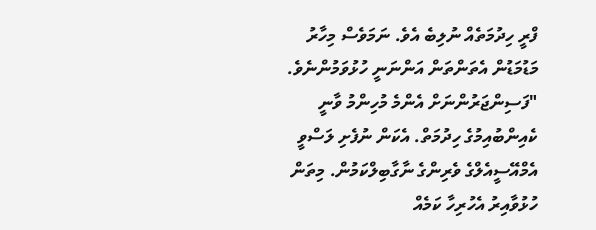ފްރީ ހިދުމަތެއް ނުލިބެ އެވެ. ނަމަވެސް މިހާރު މަޑުމަޑުން އެތަންތަން އަންނަނީ ހުޅުވަމުންނެވެ.
"ފަސިންޖަރުންނަށް އެންމެ މުހިންމު ވާނީ ކެއިންބުއިމުގެ ހިދުމަތް. އެކަން ނުފެށި ލަސްވީ އެމްއޭސީއެލްގެ ވެރިންގެ ނާގާބިލްކަމުން. މިތަން ހުޅުވާއިރު އެހުރިހާ ކަމެއް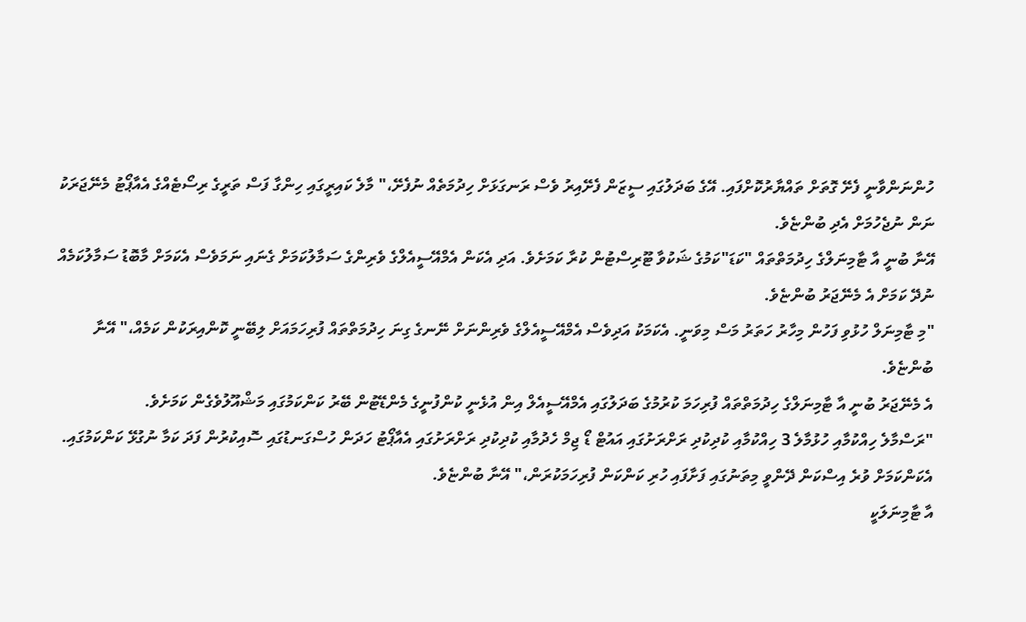ހުންނަންވާނީ ފެށޭ ގޮތަށް ތައްޔާރުކޮށްފައި. އޭގެ ބަދަލުގައި ސީޒަން ފެށޭއިރު ވެސް ރަނގަޅަށް ހިދުމަތެއް ނުފެށޭ،" މާލެ ކައިރީގައި ހިންގާ ފަސް ތަރީގެ ރިސޯޓެއްގެ އެއާޕޯޓު މެނޭޖަރަކު ނަން ނުޖެހުމަށް އެދި ބުންޏެވެ.
އޭނާ ބުނީ އާ ޓާމިނަލްގެ ހިދުމަތްތައް "ކަޑަ"ކަމުގެ ޝަކުވާ ޓޫރިސްޓުން ކުރާ ކަމަށެވެ. އަދި އެކަން އެމްއޭސީއެލްގެ ވެރިންގެ ސަމާލުކަމަށް ގެނައި ނަމަވެސް އެކަމަށް މާބޮޑު ސަމާލުކަމެއް ނުދޭ ކަމަށް އެ މެނޭޖަރު ބުންޏެވެ.
"މި ޓާމިނަލް ހުޅުވި ފަހުން މިހާރު ހަތަރު މަސް މިވަނީ. އެކަމަކު އަދިވެސް އެމްއޭސީއެލްގެ ވެރިންނަށް ނޭނގެ ގިނަ ހިދުމަތްތައް ފުރިހަމައަށް ލިބޭނީ ކޮންއިރަކުން ކަމެއް،" އޭނާ ބުންޏެވެ.
އެ މެނޭޖަރު ބުނީ އާ ޓާމިނަލްގެ ހިދުމަތްތައް ފުރިހަމަ ކުރުމުގެ ބަދަލުގައި އެމްއޭސީއެލް އިން އުޅެނީ ކުންފުނީގެ މެންޑޭޓުން ބޭރު ކަންކަމުގައި މަޝްއޫލުވެގެން ކަމަށެވެ.
"ރަސްމާލެ ހިއްކުމާއި ހުޅުމާލެ 3 ހިއްކުމާއި ކުދިކުދި ރަށްރަށުގައި އައުޓް ޑޯ ޖިމް ހެދުމާއި ކުދިކުދި ރަށްރަށުގައި އެއާޕޯޓު ހަދަން ހުސްގަނޑުގައި ސޮއިކުރުން ފަދަ ކަމާ ނުގުޅޭ ކަންކަމުގައި. އެކަންކަމަށް ވުރެ އިސްކަން ދޭންވީ މިތަނުގައި ފަށާފައި ހުރި ކަންކަން ފުރިހަމަކުރަން،" އޭނާ ބުންޏެވެ.
އާ ޓާމިނަލަކީ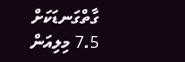ގާތްގަނޑަކަށް 7.5 މިލިއަން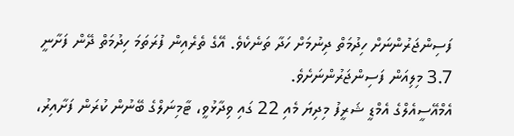ފަސިންޖަރުންނަށް ހިދުމަތް ދިނުމަށް ހަދާ ތަނެކެވެ. އޭގެ ތެރެއިން ފުރަތަމަ ހިދުމަތް ދޭން ފަށާނީ 3.7 މިލިއަން ފަސިންޖަރުންނަށެވެ.
އެމްއޭސީއެލްގެ އެމްޑީ ޝަރީފު މިދިޔަ މެއި 22 ގައި ވިދާޅުވީ، ޓާމިނަލްގެ ބޭނުން ކުރަން ފަށާއިރު،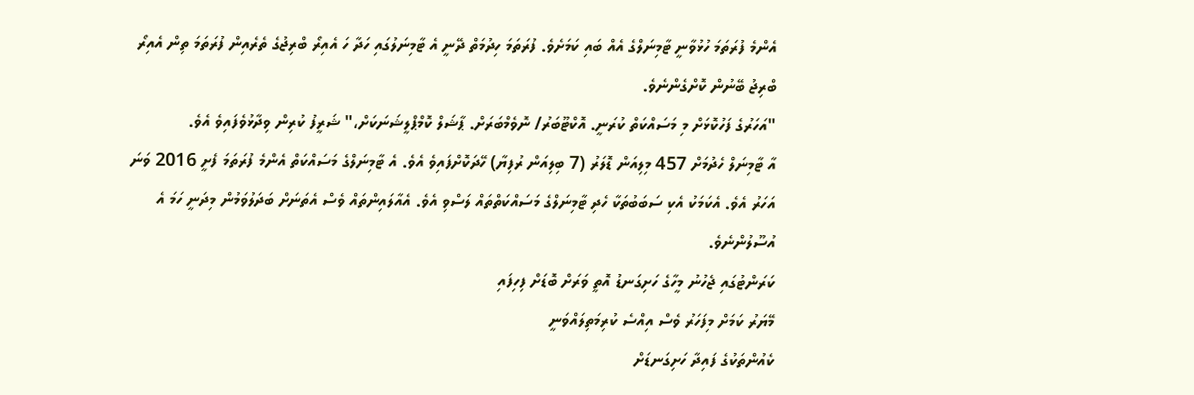އެންމެ ފުރަތަމަ ހުޅުވާނީ ޓާމިނަލްގެ އެއް ބައި ކަމަށެވެ. ފުރަތަމަ ހިދުމަތް ދޭނީ އެ ޓާމިނަލުގައި ހަދާ ހަ އެއިރޯ ބްރިޖުގެ ތެރެއިން ފުރަތަމަ ތިން އެއިރޯ ބްރިޖު ބޭނުން ކޮށްގެންނެވެ.
"އަހަރުގެ ފަހުކޮޅަށް މި މަސައްކަތް ކުރަނީ. އޮކްޓޫބަރު/ ނޮވެމްބަރަށް. ޕާޝަލް ކޮމްޕްލީޝަނަކަށް،" ޝަރީފު ކުރިން ވިދާޅުވެފައިވެ އެވެ.
އާ ޓާމިނަލް ހެދުމަށް 457 މިލިއަން ޑޮލަރު (7 ބިލިއަން ރުފިޔާ) ހޭދަކޮށްފައިވެ އެވެ. އެ ޓާމިނަލްގެ މަސައްކަތް އެންމެ ފުރަތަމަ ފެށީ 2016 ވަނަ އަހަރު އެވެ. އެކަމަކު އެކި ސަބަބުތަކާ ހެދި ޓާމިނަލްގެ މަސައްކަތްތައް ލަސްވި އެވެ. އެއާލައިންތައް ވެސް އެތަނަށް ބަދަލުވަމުން މިދަނީ ހަމަ އެ އުސޫލުންނެވެ.
ކަރަންޓުގައި ޖެހުނު މީހާގެ ހަށިގަނޑު އޮތީ ވަރަށް ބޮޑަށް ފިހިފައި
މޭޔަރު ކަމަށް މިފަހަރު ވެސް އިއްސެ ކުރިމަތިލައްވަނީ
ކެއުންތަކުގެ ފައިދާ ހަށިގަނޑަށް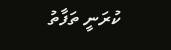ކުރަނީ ތަފާތު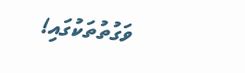ވަގުތުތަކުގައި!